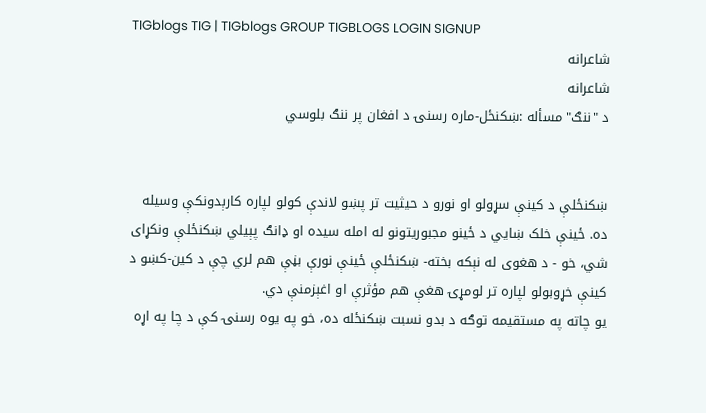TIGblogs TIG | TIGblogs GROUP TIGBLOGS LOGIN SIGNUP
شاعرانه
شاعرانه
د "ننګ" مسأله :ښکنځل-ماره رسنۍ د افغان پر ننګ بلوسي


ښکنځلې د کینې سړولو او نورو د حیثیت تر پښو لاندې کولو لپاره کارېدونکې وسيله ده. ځینې خلک ښایي د ځینو مجبوریتونو له امله سیده او ډانګ پېیلي ښکنځلې ونکړای شي، خو - د هغوی له نېکه بخته- ښکنځلې ځینې نورې بڼې هم لري چې د کین-کښو د کینې خړوبولو لپاره تر لومړۍ هغې هم مؤثرې او اغېزمنې دي.
یو چاته په مستقیمه توګه د بدو نسبت ښکنځله ده، خو په یوه رسنۍ کې د چا په اړه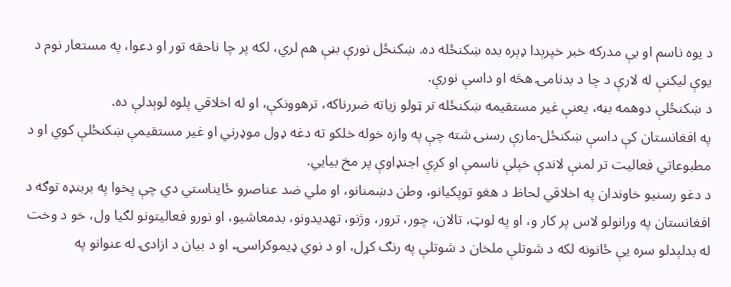د یوه ناسم او بې مدرکه خبر خپرېدا ډېره بده ښکنځله ده. ښکنځل نورې بڼې هم لري، لکه پر چا ناحقه تور او دعوا، په مستعار نوم د یوې لیکنې له لارې د چا د بدنامۍ هڅه او داسې نورې.
د ښکنځلې دوهمه بڼه، یعنې غیر مستقیمه ښکنځله تر ټولو زیاته ضررناکه، ترهوونکې، او له اخلاقي پلوه لوېدلې ده.
په افغانستان کې داسې ښکنځل-مارې رسنۍ شته چې په وازه خوله خلکو ته دغه ډول موډرني او غیر مستقیمې ښکنځلې کوي او د مطبوعاتي فعالیت تر لمنې لاندې خپلې ناسمې او کږې اجنډاوې پر مخ بیایي.
د دغو رسنیو خاوندان په اخلاقي لحاظ د هغو توپکیانو، وطن دښمنانو، او ملي ضد عناصرو ځایناستي دي چې پخوا په بربنډه توګه د افغانستان په ورانولو لاس پر کار و، او په لوټ، تالان، چور، ترور، وژنو، تهدیدونو، بدمعاشیو، او نورو فعالیتونو لګیا ول، خو د وخت له بدلېدلو سره یې ځانونه لکه د شوتلې ملخان د شوتلې په رنګ کړل، او د نوي ډیموکراسۍ، او د بیان د ازادۍ له عنوانو په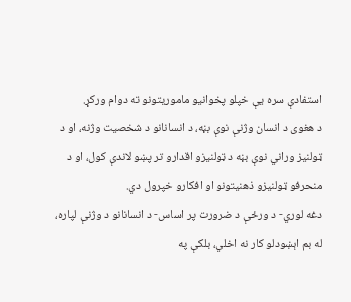استفادې سره یې خپلو پخوانیو ماموریتونو ته دوام ورکړ.
د هغوی د انسان وژنې نوې بڼه، د انسانانو د شخصیت وژنه، او د ټولنیز وراني نوې بڼه د ټولنیزو اقدارو تر پښو لاندې کول، او د منحرفو ټولنیزو ذهنیتونو او افکارو خپرول دي.
دغه لوري- د ورځې د ضرورت پر اساس- د انسانانو د وژنې لپاره، له بم اېښودلو کار نه اخلي، بلکې په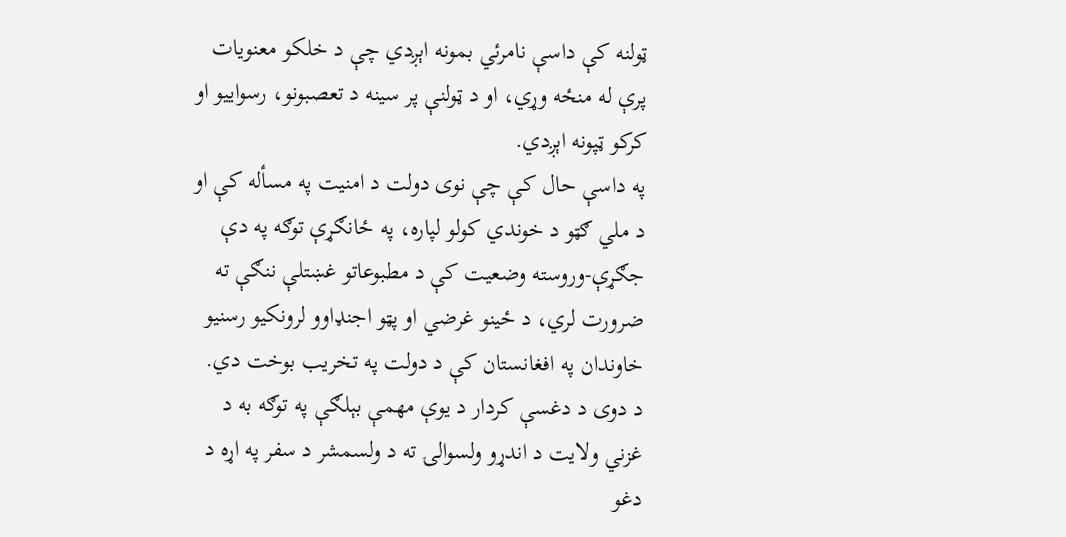ټولنه کې داسې نامرئي بمونه اېږدي چې د خلکو معنویات پرې له منځه وړي، او د ټولنې پر سینه د تعصبونو، رسواییو او کرکو ټپونه اېږدي.
په داسې حال کې چې نوی دولت د امنیت په مسأله کې او د ملي ګټو د خوندي کولو لپاره، په ځانګړې توګه په دې جګړې-وروسته وضعیت کې د مطبوعاتو غښتلې ننګې ته ضرورت لري، د ځینو غرضي او پټو اجنډاوو لرونکیو رسنیو خاوندان په افغانستان کې د دولت په تخریب بوخت دي.
د دوی د دغسې کردار د یوې مهمې بېلګې په توګه به د غزني ولایت د اندړو ولسوالۍ ته د ولسمشر د سفر په اړه د دغو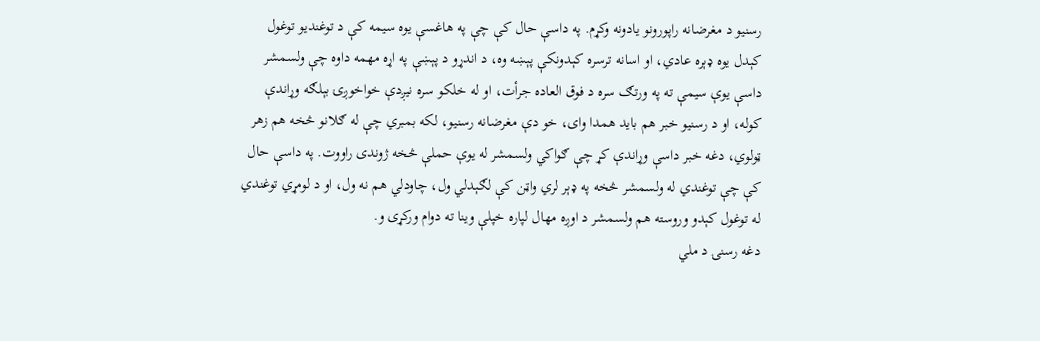رسنیو د مغرضانه راپورونو یادونه وکړم. په داسې حال کې چې په هاغسې یوه سیمه کې د توغندیو توغول کېدل یوه ډېره عادي، او اسانه ترسره کېدونکې پېښه وه، د اندړو د پېښې په اړه مهمه داوه چې ولسمشر داسې یوې سیمې ته په ورتګ سره د فوق العاده جرأت، او له خلکو سره نیږدې خواخوږۍ بېلګه وړاندې کوله، او د رسنیو خبر هم باید همدا وای، خو دې مغرضانه رسنیو، لکه بمبري چې له ګلانو څخه هم زهر ټولوي، دغه خبر داسې وړاندې کړ چې ګواکي ولسمشر له یوې حملې څخه ژوندی راووت. په داسې حال کې چې توغندي له ولسمشر څخه په ډېر لري واټن کې لګېدلي ول، چاودلي هم نه ول، او د لومړي توغندي له توغول کېدو وروسته هم ولسمشر د اوږه مهال لپاره خپلې وینا ته دوام ورکړی و.
دغه رسنۍ د ملي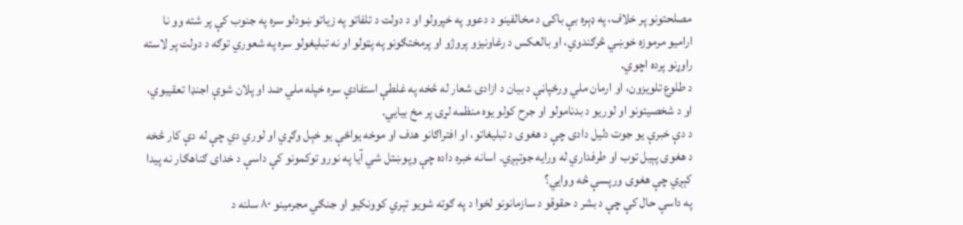مصلحتونو پر خلاف، په ډېره بې باکۍ د مخالفینو د دعوو په خپرولو او د دولت د تلفاتو په زیاتو ښودلو سره په جنوب کې پر شته وو نا ارامیو مرموزه خوښي څرګندوي، او بالعکس د رغاونیزو پروژو او پرمختګونو په پټولو او نه تبليغولو سره په شعوري توګه د دولت پر لاسته راوړنو پرده اچوي.
د طلوع تلویزون، او ارمان ملي ورځپاڼې د بیان د ازادۍ شعار له څخه په غلطې استفادې سره خپله ملي ضد او پلان شوې اجنډا تعقیبوي، او د شخصیتونو او لوریو د بدنامولو او جرح کولو یوه منظمه لړۍ پر مخ بیایي.
د دې خبرې یو جوت دلیل دادی چې د هغوی د تبلیغاتو، او افتراګانو هدف او موخه یواځې یو خېل وګړي او لوري دي چې له دې کار څخه د هغوی پېیل توب او طرفداري له ورایه جوتېږي. اسانه خبره داده چې وپوښتل شي آیا په نورو توکمونو کې داسې د خدای ګناهګار نه پیدا کېږي چې هغوی ورپسې څه ووايي؟
په داسې حال کې چې د بشر د حقوقو د سازمانونو لخوا د په ګوته شویو تېري کوونکیو او جنګي مجرمینو ۸۰ سلنه د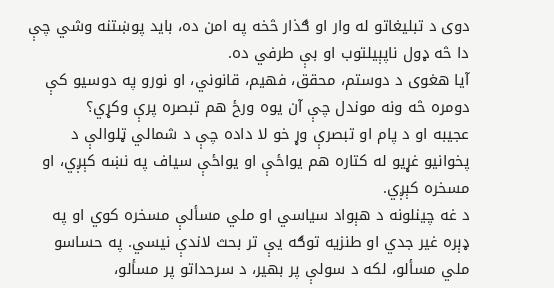دوی د تبلیغاتو له وار او ګذار څخه په امن ده، باید پوښتنه وشي چې دا څه ډول ناپېیلتوب او بې طرفي ده.
آیا هغوی د دوستم، محقق، فهیم، قانوني، او نورو په دوسیو کې دومره څه ونه موندل چې آن یوه ورځ هم تبصره پرې وکړي؟
عجیبه او د پام او تبصرې وړ خو لا داده چې د شمالي ټلوالې د پخوانیو غړیو له کتاره هم یواځې او یواځې سیاف په نښه کېږي، او مسخره کېږي.
د غه چینلونه د هېواد سیاسي او ملي مسألې مسخره کوي او په ډېره غیر جدي او طنزیه توګه یې تر بحث لاندې نیسي. په حساسو ملي مسألو، لکه د سولې پر بهیر، د سرحداتو پر مسألو،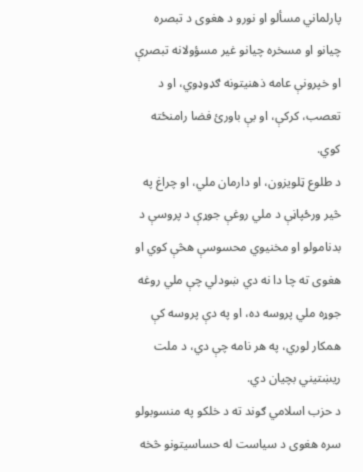پارلماني مسألو او نورو د هغوی د تبصره چیانو او مسخره چیانو غیر مسؤولانه تبصرې او خپرونې عامه ذهنیتونه ګډوډوي، او د تعصب، کرکې، او بې باورئ فضا رامنځته کوي.
د طلوع ټلویزون، او دارمان ملي، او چراغ په څیر ورځپاڼې د ملي روغې جوړې د پروسې د بدنامولو او مخنیوي محسوسې هڅې کوي او هغوی ته چا دا نه دي ښودلي چې ملي روغه جوړه ملي پروسه ده، او په دې پروسه کې همکار لوري، په هر نامه چې دي، د ملت ريښتیني بچیان دي.
د حزب اسلامي ګوند ته د خلکو په منسوبولو سره هغوی د سیاست له حساسیتونو څخه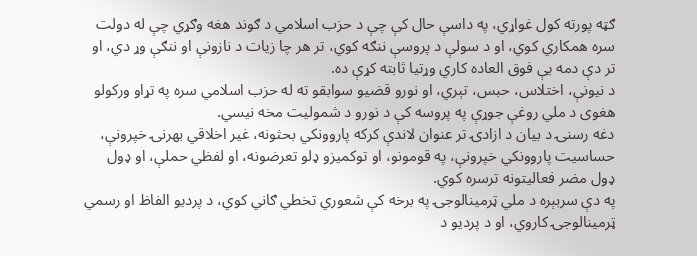ګټه پورته کول غواړي، په داسې حال کې چې د حزب اسلامي د ګوند هغه وګړي چې له دولت سره همکاري کوي، او د سولې د پروسې ننګه کوي، تر هر چا زیات د نازونې او ننګې وړ دي، او تر دې دمه یې فوق العاده کاري وړتیا ثابته کړې ده.
د نیونې، اختلاس، حبس، تېري، او نورو قضیو سوابقو ته له حزب اسلامي سره په تړاو ورکولو هغوی د ملي روغې جوړې په پروسه کې د نورو د شمولیت مخه نیسي.
دغه رسنۍ د بیان د ازادۍ تر عنوان لاندې کرکه پاروونکي بحثونه، غیر اخلاقي بهرنۍ خپرونې، حساسیت پاروونکي خپرونې، په قومونو، او توکمیزو ډلو تعرضونه، او لفظي حملې، او ډول ډول مضر فعالیتونه ترسره کوي.
په دې سربېره د ملي ټرمینالوجۍ په برخه کې شعوري تخطي ګاني کوي، د پردیو الفاظ او رسمي ټرمینالوجۍ کاروي، او د پردیو د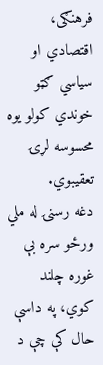فرهنګی، اقتصادي او سیاسي ګټو خوندي کولو یوه محسوسه لړۍ تعقیبوي.
دغه رسنۍ له ملي ورځو سره بې غوره چلند کوي، په داسې حال کې چې د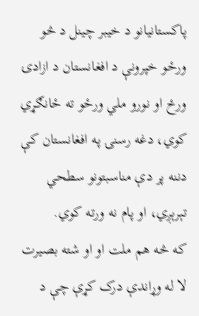پاکستانیانو د خیبر چینل د څو ورځو خپرونې د افغانستان د ازادۍ ورځ او نورو ملي ورځو ته ځانګړي کوي، دغه رسنۍ په افغانستان کې دننه پر دې مناسبتونو سطحي تېرېږي، او پام نه ورته کوي.
که څه هم ملت او او شته بصیرت لا له وړاندې درک کړې چې د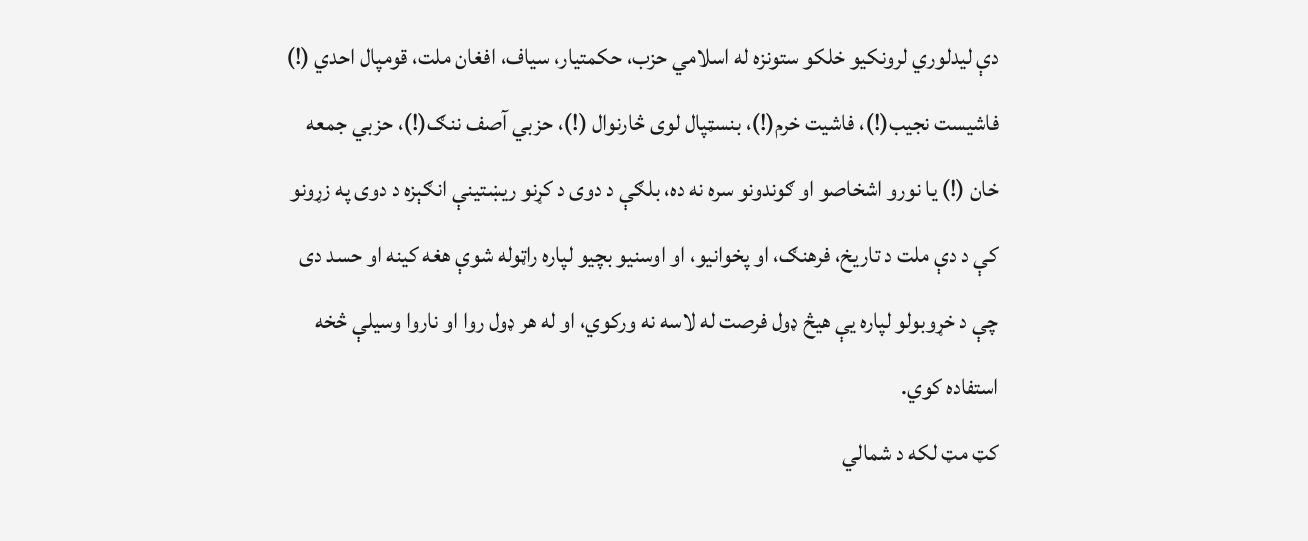دې لیدلوري لرونکيو خلکو ستونزه له اسلامي حزب، حکمتیار، سیاف، افغان ملت، قومپال احدي (!) فاشیست نجیب(!)، فاشیت خرم(!)، بنسټپال لوی څارنوال (!)، حزبي آصف ننګ(!)، حزبي جمعه خان (!) یا نورو اشخاصو او ګوندونو سره نه ده، بلګې د دوی د کړنو ريښتینې انګېزه د دوی په زړونو کې د دې ملت د تاریخ، فرهنګ، او پخوانیو، او اوسنیو بچیو لپاره راټوله شوې هغه کینه او حسد دی چې د خړوبولو لپاره یې هیڅ ډول فرصت له لاسه نه ورکوي، او له هر ډول روا او ناروا وسيلې څخه استفاده کوي.
کټ مټ لکه د شمالي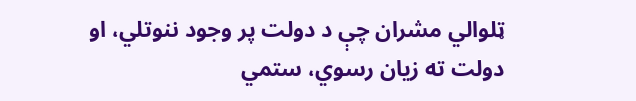ټلوالي مشران چې د دولت پر وجود ننوتلي، او دولت ته زیان رسوي، ستمي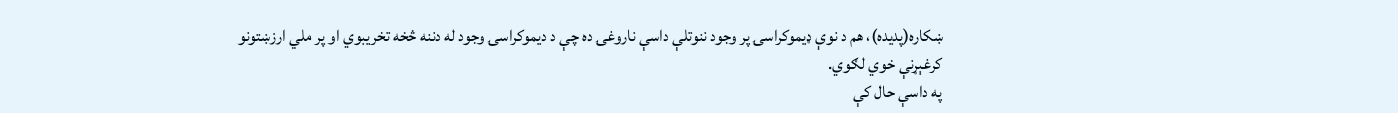ښکاره(پدیده)، هم د نوې ډیموکراسۍ پر وجود ننوتلې داسې ناروغۍ ده چې د دیموکراسۍ وجود له دننه څخه تخریبوي او پر ملي ارزښتونو کرغېړنې خوي لګوي.
په داسې حال کې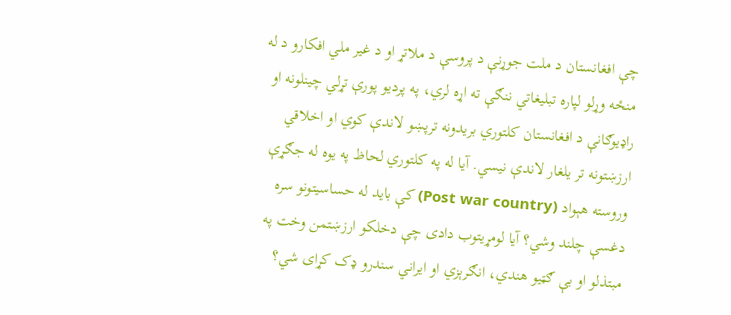چې افغانستان د ملت جوړنې د پروسې د ملاتړ او د غیر ملي افکارو د له منځه وړلو لپاره تبلیغاتي ننګې ته اړه لري، په پردیو پورې تړلي چینلونه او راډیوګانې د افغانستان کلتوري بریدونه ترپښو لاندې کوي او اخلاقي ارزښتونه تر یلغار لاندې نیسي. آیا له په کلتوري لحاظ په یوه له جګړې وروسته هېواد (Post war country) کې باید له حساسیتونو سره دغسې چلند وشي؟ آیا لومړیتوب دادی چې دخلکو ارزښتمن وخت په مبتذلو او بې ګټیو هندي، انګرېزي او ایراني سندرو ډک کړای شي؟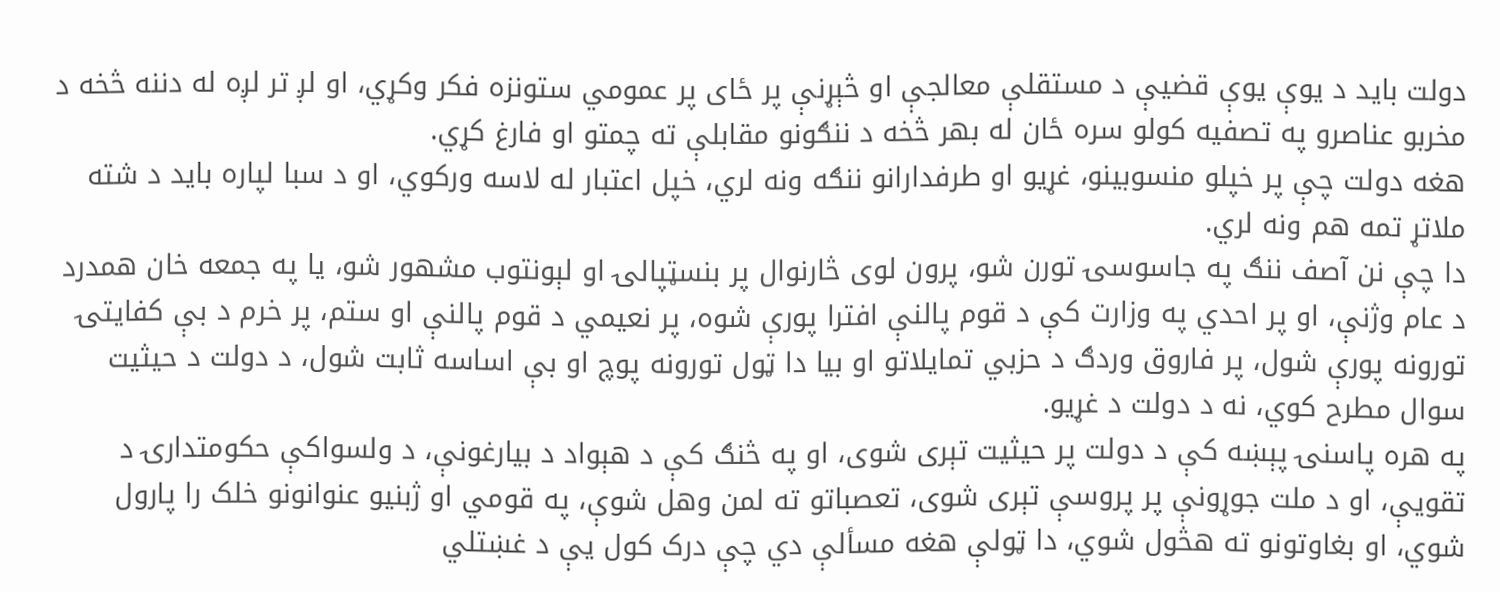دولت باید د یوې یوې قضیې د مستقلې معالجې او څېړنې پر ځای پر عمومي ستونزه فکر وکړي، او لږ تر لږه له دننه څخه د مخربو عناصرو په تصفیه کولو سره ځان له بهر څخه د ننګونو مقابلې ته چمتو او فارغ کړي.
هغه دولت چې پر خپلو منسوبینو، غړیو او طرفدارانو ننګه ونه لري، خپل اعتبار له لاسه ورکوي، او د سبا لپاره باید د شته ملاتړ تمه هم ونه لري.
دا چې نن آصف ننګ په جاسوسۍ تورن شو، پرون لوی څارنوال پر بنسټپالۍ او لېونتوب مشهور شو، یا په جمعه خان همدرد د عام وژنې، او پر احدي په وزارت کې د قوم پالنې افترا پورې شوه، پر نعیمي د قوم پالنې او ستم، پر خرم د بې کفایتۍ تورونه پورې شول، پر فاروق وردګ د حزبي تمایلاتو او بیا دا ټول تورونه پوچ او بې اساسه ثابت شول، د دولت د حیثیت سوال مطرح کوي، نه د دولت د غړیو.
په هره پاسنۍ پېښه کې د دولت پر حیثیت تېری شوی، او په څنګ کې د هېواد د بیارغونې، د ولسواکې حکومتدارۍ د تقویې، او د ملت جوړونې پر پروسې تېری شوی، تعصباتو ته لمن وهل شوې، په قومي او ژبنیو عنوانونو خلک را پارول شوي، او بغاوتونو ته هڅول شوي، دا ټولې هغه مسألې دي چې درک کول یې د غښتلي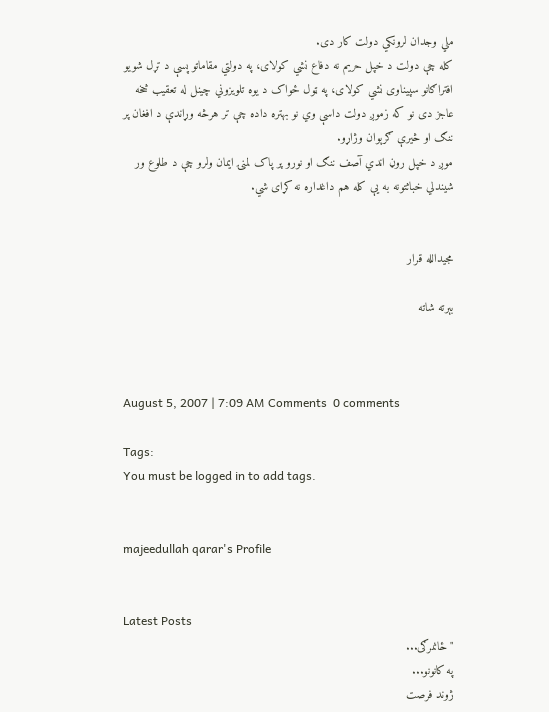ملي وجدان لرونکي دولت کار دی.
کله چې دولت د خپل حریم نه دفاع نشي کولای، په دولتي مقاماتو پسې د تړل شویو افتراګانو سپیناوی نشي کولای، په ټول ځواک د یوه تلویزوني چینل له تعقیب څخه عاجز دی نو که زموږ دولت داسې وي نو بهتره داده چې تر هرڅه وړاندې د افغان پر ننګ او څيرې ګرېوان وژاړو.
موږ د خپل روڼ اندي آصف ننګ او نورو پر پاک لمنۍ ایمان ولرو چې د طلوع ور شیندلي خباثتونه به یې کله هم داغداره نه کړای شي.


مجیدالله قرار

بېرته شاته



August 5, 2007 | 7:09 AM Comments  0 comments

Tags:
You must be logged in to add tags.


majeedullah qarar's Profile


Latest Posts
"ځانمرګی...
په کانونو...
ژوند فرصت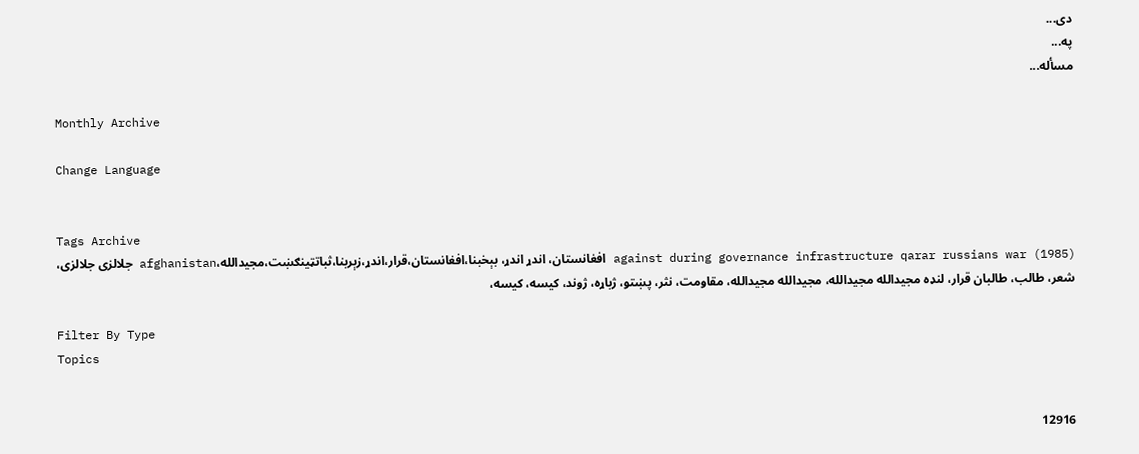دى...
په...
مسأله...

Monthly Archive

Change Language


Tags Archive
(1985) against during governance infrastructure qarar russians war افغانستان، اندړ اندړ، بېخبنا،افغانستان،قرار،اندړ،زېربنا،ثباتټینګښت،مجيدالله،afghanistan جلالزی جلالزی، شعر، طالب، طالبان قرار، لنډه مجيدالله مجيدالله، مجیدالله مجیدالله، مقاومت، نثر، پښتو، ژباړه، ژوند، کيسه، کیسه،

Filter By Type
Topics


12916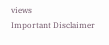views
Important Disclaimer